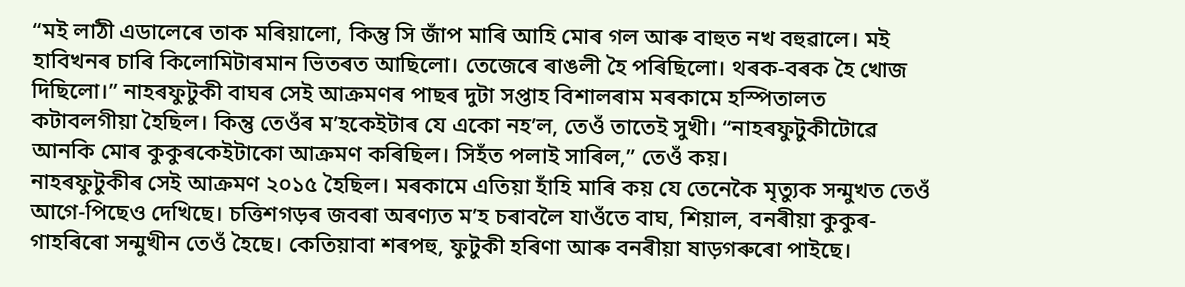“মই লাঠী এডালেৰে তাক মৰিয়ালো, কিন্তু সি জাঁপ মাৰি আহি মোৰ গল আৰু বাহুত নখ বহুৱালে। মই হাবিখনৰ চাৰি কিলোমিটাৰমান ভিতৰত আছিলো। তেজেৰে ৰাঙলী হৈ পৰিছিলো। থৰক-বৰক হৈ খোজ দিছিলো।” নাহৰফুটুকী বাঘৰ সেই আক্ৰমণৰ পাছৰ দুটা সপ্তাহ বিশালৰাম মৰকামে হস্পিতালত কটাবলগীয়া হৈছিল। কিন্তু তেওঁৰ ম’হকেইটাৰ যে একো নহ’ল, তেওঁ তাতেই সুখী। “নাহৰফুটুকীটোৱে আনকি মোৰ কুকুৰকেইটাকো আক্ৰমণ কৰিছিল। সিহঁত পলাই সাৰিল,” তেওঁ কয়।
নাহৰফুটুকীৰ সেই আক্ৰমণ ২০১৫ হৈছিল। মৰকামে এতিয়া হাঁহি মাৰি কয় যে তেনেকৈ মৃত্যুক সন্মুখত তেওঁ আগে-পিছেও দেখিছে। চত্তিশগড়ৰ জবৰা অৰণ্যত ম’হ চৰাবলৈ যাওঁতে বাঘ, শিয়াল, বনৰীয়া কুকুৰ-গাহৰিৰো সন্মুখীন তেওঁ হৈছে। কেতিয়াবা শৰপহু, ফুটুকী হৰিণা আৰু বনৰীয়া ষাড়গৰুৰো পাইছে।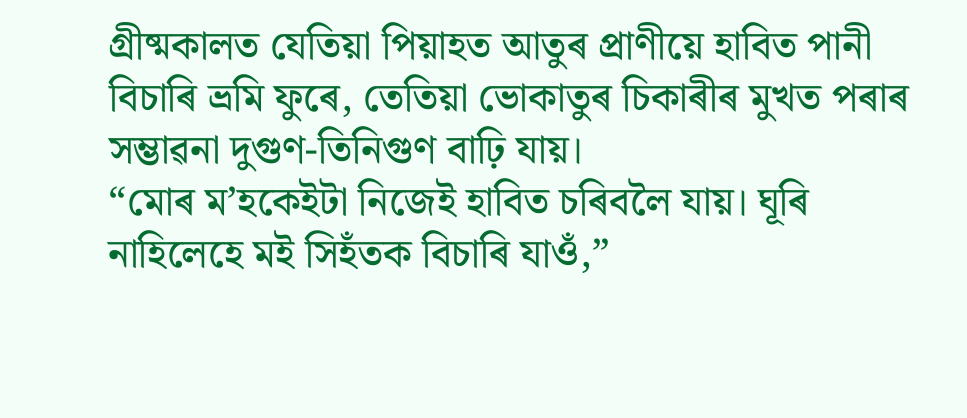গ্ৰীষ্মকালত যেতিয়া পিয়াহত আতুৰ প্ৰাণীয়ে হাবিত পানী বিচাৰি ভ্ৰমি ফুৰে, তেতিয়া ভোকাতুৰ চিকাৰীৰ মুখত পৰাৰ সম্ভাৱনা দুগুণ-তিনিগুণ বাঢ়ি যায়।
“মোৰ ম’হকেইটা নিজেই হাবিত চৰিবলৈ যায়। ঘূৰি নাহিলেহে মই সিহঁতক বিচাৰি যাওঁ,”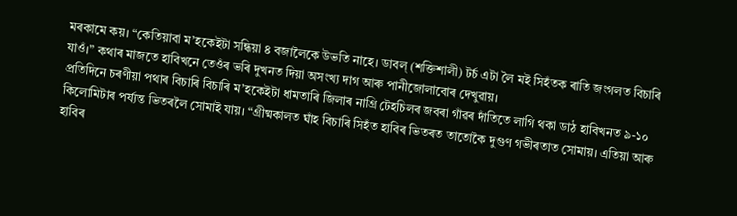মৰকামে কয়। “কেতিয়াবা ম’হকেইটা সন্ধিয়া ৪ বজালৈকে উভতি নাহে। ডাবল্ (শক্তিশালী) টৰ্চ এটা লৈ মই সিহঁতক ৰাতি জংগলত বিচাৰি যাওঁ।” কথাৰ মাজতে হাবিখনে তেওঁৰ ভৰি দুখনত দিয়া অসংখ্য দাগ আৰু পানীজোলাবোৰ দেখুৱায়।
প্ৰতিদিনে চৰণীয়া পথাৰ বিচাৰি বিচাৰি ম’হকেইটা ধামতাৰি জিলাৰ নাগ্ৰি টেহচিলৰ জবৰা গাঁৱৰ দাঁতিতে লাগি থকা ডাঠ হাবিখনত ৯-১০ কিলোমিটাৰ পৰ্য্যন্ত ভিতৰলৈ সোমাই যায়। “গ্ৰীষ্মকালত ঘাঁহ বিচাৰি সিহঁত হাবিৰ ভিতৰত তাতোকৈ দুগুণ গভীৰতাত সোমায়। এতিয়া আৰু হাবিৰ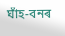ঘাঁহ-বনৰ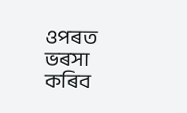ওপৰত ভৰসা কৰিব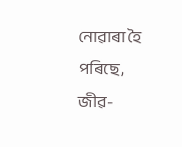নোৱাৰা হৈ পৰিছে, জীৱ-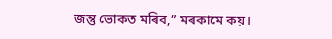জন্তু ভোকত মৰিব,” মৰকামে কয়।